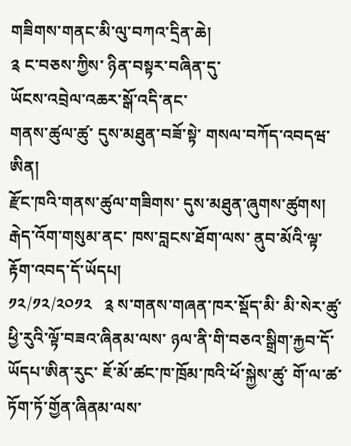གཟིགས་གནང་མི་ལུ་བཀའ་དྲིན་ཆེ།
༉ ང་བཅས་ཀྱིས་ ཉིན་བསྟར་བཞིན་དུ་
ཡོངས་འབྲེལ་འཆར་སྒོ་འདི་ནང་
གནས་ཚུལ་ཚུ་ དུས་མཐུན་བཟོ་སྟེ་ གསལ་བཀོད་འབདཝ་ཨིན།
རྫོང་ཁའི་གནས་ཚུལ་གཟིགས་ དུས་མཐུན་ཞུགས་ཚུགས།
རྒེད་འོག་གསུམ་ནང་ ཁས་བླངས་ཐོག་ལས་ ནུབ་མོའི་ལྟ་རྟོག་འབད་དོ་ཡོདཔ།
༡༢/༡༢/༢༠༡༢   ༉ ས་གནས་གཞན་ཁར་སྡོད་མི་ མི་སེར་ཚུ་ ཕྱི་རུའི་ལྟོ་བཟའ་ཞིནམ་ལས་ ཉལ་ནི་གི་བཅའ་སྒྲིག་རྐྱབ་དོ་ཡོདཔ་ཨིན་རུང་ ཇོ་མོ་ཚང་ཁ་ཁྲོམ་ཁའི་ཕོ་སྐྱེས་ཚུ་ གོ་ལ་ཚ་ཏོག་ཏོ་གྱོན་ཞིནམ་ལས་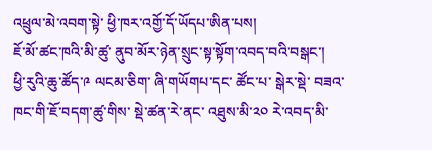འཕྲུལ་མེ་འབག་སྟེ་ ཕྱི་ཁར་འགྱོ་དོ་ཡོདཔ་ཨིན་པས།
ཇོ་མོ་ཚང་ཁའི་མི་ཚུ་ ནུབ་མོར་ཉེན་སྲུང་སྟ་སྟོག་འབད་བའི་བསྒང་།
ཕྱི་རུའི་ཆུ་ཚོད་༩ ལངམ་ཅིག་ ཞི་གཡོགཔ་དང་ ཚོང་པ་ སྒེར་སྡེ་ བཟའ་ཁང་གི་ཇོ་བདག་ཚུ་གིས་ སྡེ་ཚན་རེ་ནང་ འཐུས་མི་༢༠ རེ་འབད་མི་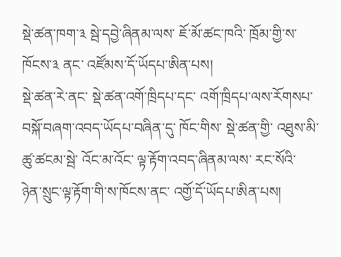སྡེ་ཚན་ཁག་༣ སྦེ་དབྱེ་ཞིནམ་ལས་ ཇོ་མོ་ཚང་ཁའི་ ཁྲོམ་གྱི་ས་ཁོངས་༣ ནང་ འཛོམས་དོ་ཡོདཔ་ཨིན་པས།
སྡེ་ཚན་རེ་ནང་ སྡེ་ཚན་འགོ་ཁྲིདཔ་དང་ འགོ་ཁྲིདཔ་ལས་རོགསཔ་ བསྐོ་བཞག་འབད་ཡོདཔ་བཞིན་དུ་ ཁོང་གིས་ སྡེ་ཚན་གྱི་ འཐུས་མི་ཚུ་ཚངམ་སྦེ་ འོང་མ་འོང་ ལྟ་རྟོག་འབད་ཞིནམ་ལས་ རང་སོའི་ ཉེན་སྲུང་ལྟ་རྟོག་གི་ས་ཁོངས་ནང་ འགྱོ་དོ་ཡོདཔ་ཨིན་པས།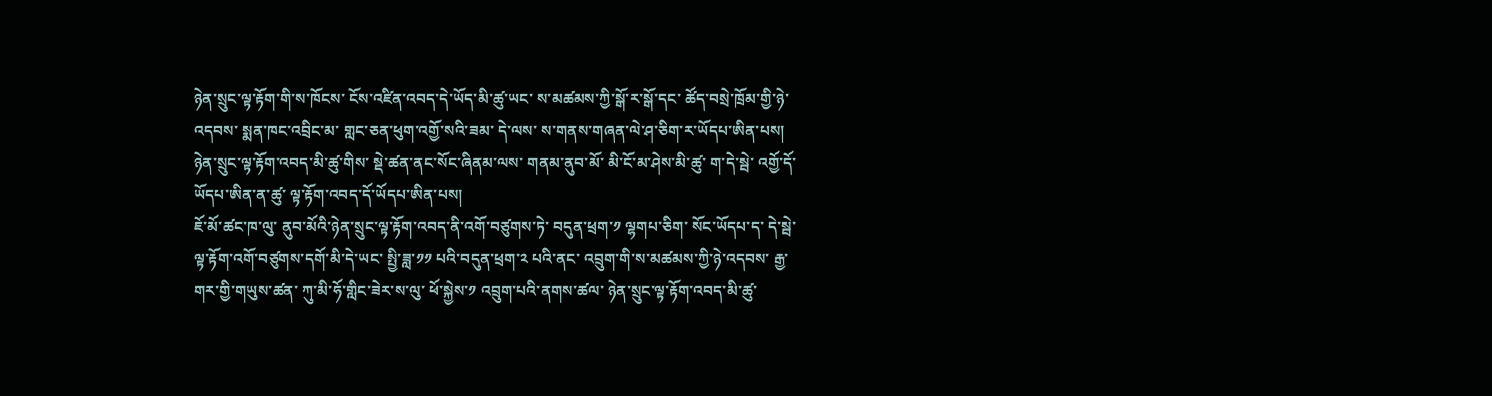ཉེན་སྲུང་ལྟ་རྟོག་གི་ས་ཁོངས་ ངོས་འཛིན་འབད་དེ་ཡོད་མི་ཚུ་ཡང་ ས་མཚམས་ཀྱི་སྒོ་ར་སྒོ་དང་ ཚོད་བསྲེ་ཁྲོམ་གྱི་ཉེ་འདབས་ སྨན་ཁང་འབྲིང་མ་ གླང་ཅན་ཕུག་འགྱོ་སའི་ཟམ་ དེ་ལས་ ས་གནས་གཞན་ལེ་ཤ་ཅིག་ར་ཡོདཔ་ཨིན་པས།
ཉེན་སྲུང་ལྟ་རྟོག་འབད་མི་ཚུ་གིས་ སྡེ་ཚན་ནང་སོང་ཞིནམ་ལས་ གནམ་ནུབ་མོ་ མི་ངོ་མ་ཤེས་མི་ཚུ་ ག་དེ་སྦེ་ འགྱོ་དོ་ཡོདཔ་ཨིན་ན་ཚུ་ ལྟ་རྟོག་འབད་དོ་ཡོདཔ་ཨིན་པས།
ཇོ་མོ་ཚང་ཁ་ལུ་ ནུབ་མོའི་ཉེན་སྲུང་ལྟ་རྟོག་འབད་ནི་འགོ་བཙུགས་ཏེ་ བདུན་ཕྲག་༡ ལྷགཔ་ཅིག་ སོང་ཡོདཔ་ད་ དེ་སྦེ་ ལྟ་རྟོག་འགོ་བཙུགས་དགོ་མི་དེ་ཡང་ སྤྱི་ཟླ་༡༡ པའི་བདུན་ཕྲག་༢ པའི་ནང་ འབྲུག་གི་ས་མཚམས་ཀྱི་ཉེ་འདབས་ རྒྱ་གར་གྱི་གཡུས་ཚན་ ཀུ་མི་ཧོ་གླིང་ཟེར་ས་ལུ་ ཕོ་སྐྱེས་༡ འབྲུག་པའི་ནགས་ཚལ་ ཉེན་སྲུང་ལྟ་རྟོག་འབད་མི་ཚུ་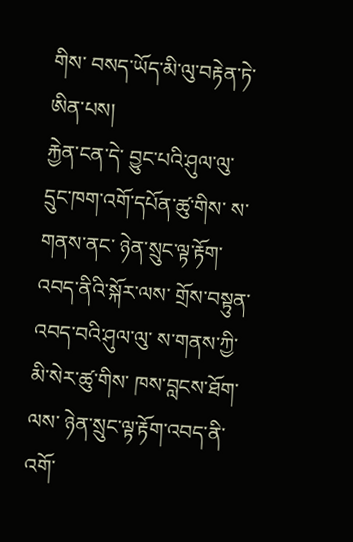གིས་ བསད་ཡོད་མི་ལུ་བརྟེན་ཏེ་ཨིན་པས།
རྐྱེན་ངན་དེ་ བྱུང་པའི་ཤུལ་ལུ་ དྲུང་ཁག་འགོ་དཔོན་ཚུ་གིས་ ས་གནས་ནང་ ཉེན་སྲུང་ལྟ་རྟོག་འབད་ནིའི་སྐོར་ལས་ གྲོས་བསྟུན་འབད་བའི་ཤུལ་ལུ་ ས་གནས་ཀྱི་ མི་སེར་ཚུ་གིས་ ཁས་བླངས་ཐོག་ལས་ ཉེན་སྲུང་ལྟ་རྟོག་འབད་ནི་ འགོ་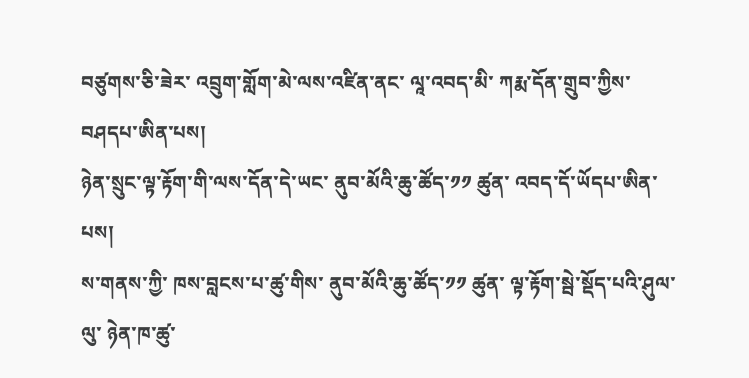བཙུགས་ཅི་ཟེར་ འབྲུག་གློག་མེ་ལས་འཛིན་ནང་ ལཱ་འབད་མི་ ཀརྨ་དོན་གྲུབ་ཀྱིས་ བཤདཔ་ཨིན་པས།
ཉེན་སྲུང་ལྟ་རྟོག་གི་ལས་དོན་དེ་ཡང་ ནུབ་མོའི་ཆུ་ཚོད་༡༡ ཚུན་ འབད་དོ་ཡོདཔ་ཨིན་པས།
ས་གནས་ཀྱི་ ཁས་བླངས་པ་ཚུ་གིས་ ནུབ་མོའི་ཆུ་ཚོད་༡༡ ཚུན་ ལྟ་རྟོག་སྦེ་སྡོད་པའི་ཤུལ་ལུ་ ཉེན་ཁ་ཚུ་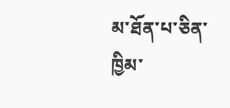མ་ཐོན་པ་ཅིན་ ཁྱིམ་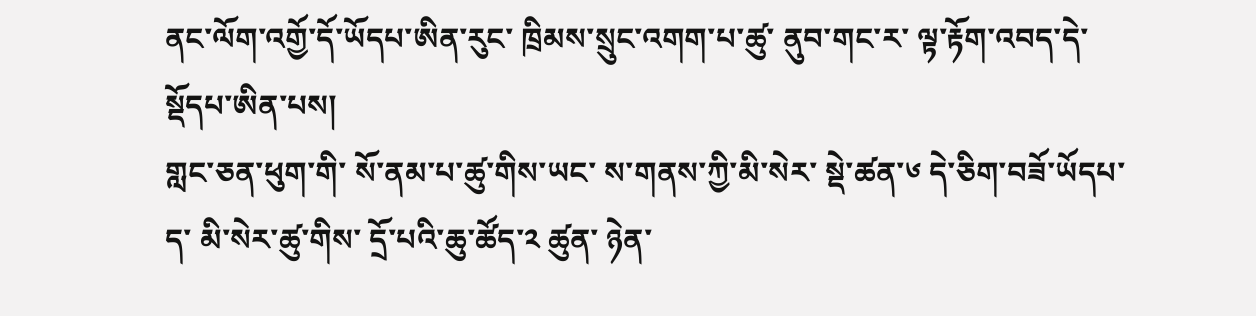ནང་ལོག་འགྱོ་དོ་ཡོདཔ་ཨིན་རུང་ ཁྲིམས་སྲུང་འགག་པ་ཚུ་ ནུབ་གང་ར་ ལྟ་རྟོག་འབད་དེ་ སྡོདཔ་ཨིན་པས།
གླང་ཅན་ཕུག་གི་ སོ་ནམ་པ་ཚུ་གིས་ཡང་ ས་གནས་ཀྱི་མི་སེར་ སྡེ་ཚན་༦ དེ་ཅིག་བཟོ་ཡོདཔ་ད་ མི་སེར་ཚུ་གིས་ དྲོ་པའི་ཆུ་ཚོད་༢ ཚུན་ ཉེན་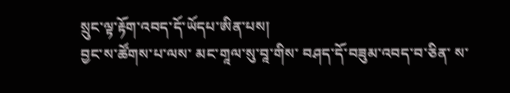སྲུང་ལྟ་རྟོག་འབད་དོ་ཡོདཔ་ཨིན་པས།
བྱང་ས་ཚོགས་པ་ལས་ མང་གཱལ་སུ་བཱ་གིས་ བཤད་དོ་བཟུམ་འབད་བ་ཅིན་ ས་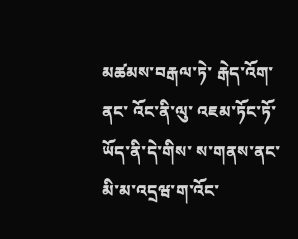མཚམས་བརྒལ་ཏེ་ རྒེད་འོག་ནང་ འོང་ནི་ལུ་ འཇམ་ཏོང་ཏོ་ཡོད་ནི་དེ་གིས་ ས་གནས་ནང་ མི་མ་འདྲཝ་ག་འོང་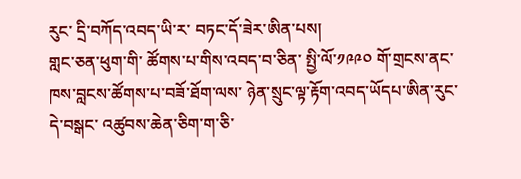རུང་ དྲི་བཀོད་འབད་ཡི་ར་ བཏང་དོ་ཟེར་ཨིན་པས།
གླང་ཅན་ཕུག་གི་ ཚོགས་པ་གིས་འབད་བ་ཅིན་ སྤྱི་ལོ་༡༩༩༠ གོ་གྲངས་ནང་ ཁས་བླངས་ཚོགས་པ་བཟོ་ཐོག་ལས་ ཉེན་སྲུང་ལྟ་རྟོག་འབད་ཡོདཔ་ཨིན་རུང་ དེ་བསྒང་ འཚུབས་ཆེན་ཅིག་ག་ཅི་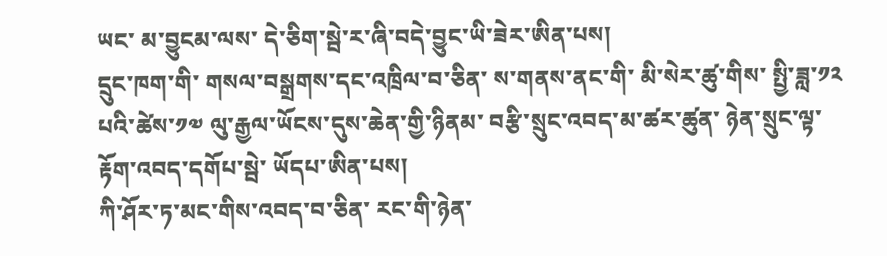ཡང་ མ་བྱུངམ་ལས་ དེ་ཅིག་སྦེ་ར་ཞི་བདེ་བྱུང་ཡི་ཟེར་ཨིན་པས།
དྲུང་ཁག་གི་ གསལ་བསྒྲགས་དང་འཁྲིལ་བ་ཅིན་ ས་གནས་ནང་གི་ མི་སེར་ཚུ་གིས་ སྤྱི་ཟླ་༡༢ པའི་ཚེས་༡༧ ལུ་རྒྱལ་ཡོངས་དུས་ཆེན་གྱི་ཉིནམ་ བརྩི་སྲུང་འབད་མ་ཚར་ཚུན་ ཉེན་སྲུང་ལྟ་རྟོག་འབད་དགོཔ་སྦེ་ ཡོདཔ་ཨིན་པས།
ཀི་ཤོར་ཏ་མང་གིས་འབད་བ་ཅིན་ རང་གི་ཉེན་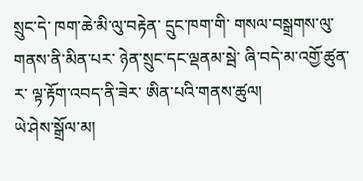སྲུང་དེ་ ཁག་ཆེ་མི་ལུ་བརྟེན་ དྲུང་ཁག་གི་ གསལ་བསྒྲགས་ལུ་ གནས་ནི་མིན་པར་ ཉེན་སྲུང་དང་ལྡནམ་སྦེ་ ཞི་བདེ་མ་འགྱོ་ཚུན་ར་ ལྟ་རྟོག་འབད་ནི་ཟེར་ ཨིན་པའི་གནས་ཚུལ།
ཡེ་ཤེས་སྒྲོལ་མ།